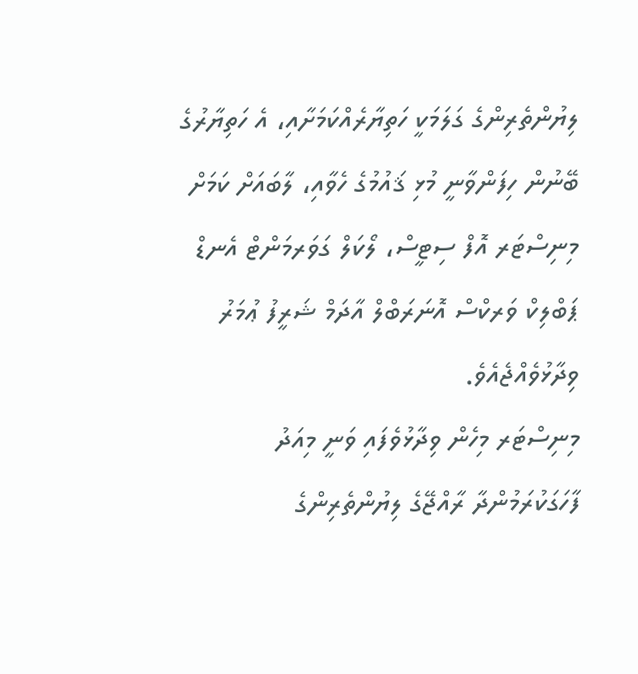ލިޔުންތެރިންގެ ގަލަމަކީ ހަތިޔާރެއްކަމަށާއި، އެ ހަތިޔާރުގެ ބޭނުން ހިފަންވާނީ މުޅި ޤައުމުގެ ހެވާއި، ލާބައަށް ކަމަށް މިނިސްޓަރ އޮފް ސިޓީސް، ލޯކަލް ގަވަރމަންޓް އެނޑް ޕަބްލިކް ވަރކްސް އޮނަރަބްލް އާދަމް ޝަރީފު ޢުމަރު ވިދާޅުވެއްޖެއެވެ.
މިނިސްޓަރ މިހެން ވިދާޅުވެފައި ވަނީ މިއަދު ފާހަގަކުރަމުންދާ ރާއްޖޭގެ ލިޔުންތެރިންގެ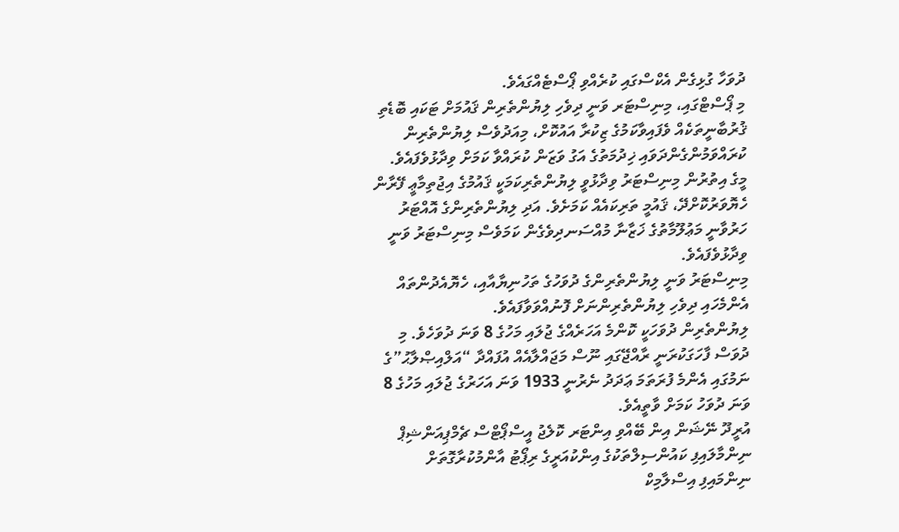ދުވަހާ ގުޅިގެން އެކްސްގައި ކުރެއްވި ޕޯސްޓެއްގައެވެ.
މި ޕޯސްޓްގައި، މިނިސްޓަރ ވަނީ ދިވެހި ލިޔުންތެރިން ޤައުމަށް ޓަކައި ބޮޑެތި ޤުރުބާނީތަކެއް ވެފައިވާކަމުގެ ޒިކުރާ އައުކޮށް، މިއަދުވެސް ލިޔުންތެރިން ކުރައްވަމުންގެންދަވައި ޚިދުމަތުގެ އަގު ވަޒަން ކުރައްވާ ކަމަށް ވިދާޅުވެފައެވެ.
މީގެ އިތުރުން މިނިސްޓަރު ވިދާޅުވީ ލިޔުންތެރިކަމަކީ ޤައުމުގެ އިޖުތިމާޢީ ފޭރާން ހެޔޮވަރުކޮށްދޭ، ޤައުމީ ތަރިކައެއް ކަމަށެވެ. އަދި ލިޔުންތެރިންގެ އޮއްޓަރު ހަރުވާނީ މަޢުލޫމާތުގެ ޚަޒާނާ މުއްސަނދިވެގެން ކަމަވެސް މިނިސްޓަރު ވަނީ ވިދާޅުވެފައެވެ.
މިނިސްޓަރު ވަނީ ލިޔުންތެރިންގެ ދުވަހުގެ ތަހުނިޔާއާއި، ހެޔޮއެދުންތައް އެންމެހައި ދިވެހި ލިޔުންތެރިންނަށް ފޮނުއްވަވާފައެވެ.
ލިޔުންތެރިން ދުވަހަކީ ކޮންމެ އަހަރެއްގެ ޖުލައި މަހުގެ 8 ވަނަ ދުވަހެވެ. މި ދުވަސް ފާހަގަކުރަނީ ރާއްޖޭގައި ނޫސް މަޖައްލާއެއް އުފައްދާ “އަލްއިޞްލާޙު”ގެ ނަމުގައި އެންމެ ފުރަތަމަ ޢަދަދު ނެރުނީ 1933 ވަނަ އަހަރުގެ ޖުލައި މަހުގެ 8 ވަނަ ދުވަހު ކަމަށް ވާތީއެވެ.
އުރީދޫ ނޭޝަން އިން ބޭއްވި އިންޓަރ ކޮލެޖު އީސްޕޯޓްސް ޗެމްޕިއަންޝިޕް ނިންމާލައިފި ކައުންސިލްތަކުގެ އިންކުއަރީގެ ރިޕޯޓު އާންމުކުރާގޮތަށް ނިންމައިފި އިސްލާމިކް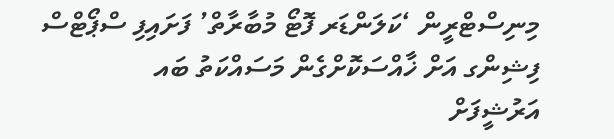މިނިސްޓްރީން ‘ކަލަންޑަރ ފޮޓޯ މުބާރާތް’ ފަށައިފި ސްޕޯޓްސް ފިޝިންގ އަށް ޚާއްސަކޮށްގެން މަސައްކަތު ބައ
އަރުޝީފަށް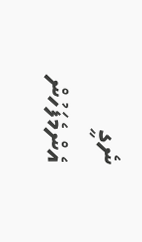ނެގީ
އެންމެފަހުން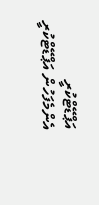އަޕްޑޭޓްކުރީ
އެންމެފަހުން އަޕްޑޭޓްކުރީ